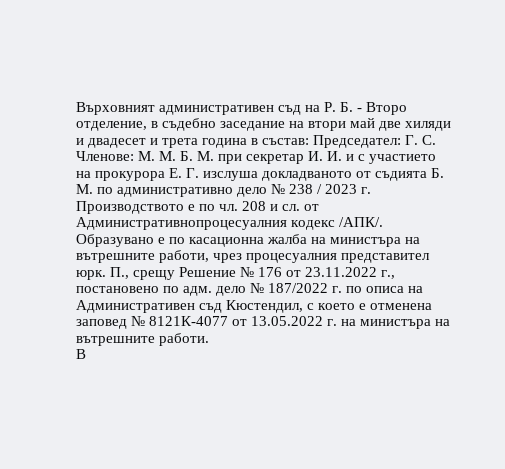Върховният административен съд на Р. Б. - Второ отделение, в съдебно заседание на втори май две хиляди и двадесет и трета година в състав: Председател: Г. С. Членове: М. М. Б. М. при секретар И. И. и с участието на прокурора Е. Г. изслуша докладваното от съдията Б. М. по административно дело № 238 / 2023 г.
Производството е по чл. 208 и сл. от Административнопроцесуалния кодекс /АПК/.
Образувано е по касационна жалба на министъра на вътрешните работи, чрез процесуалния представител юрк. П., срещу Решение № 176 от 23.11.2022 г., постановено по адм. дело № 187/2022 г. по описа на Административен съд Кюстендил, с което е отменена заповед № 8121К-4077 от 13.05.2022 г. на министъра на вътрешните работи.
В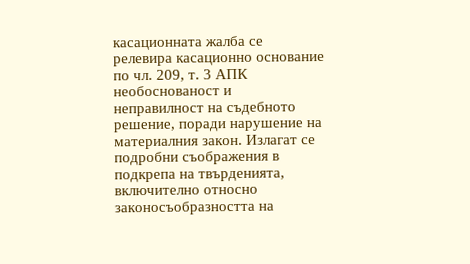касационната жалба се релевира касационно основание по чл. 209, т. 3 АПК необоснованост и неправилност на съдебното решение, поради нарушение на материалния закон. Излагат се подробни съображения в подкрепа на твърденията, включително относно законосъобразността на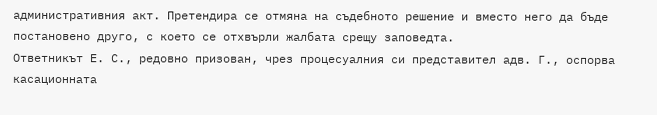административния акт. Претендира се отмяна на съдебното решение и вместо него да бъде постановено друго, с което се отхвърли жалбата срещу заповедта.
Ответникът Е. С., редовно призован, чрез процесуалния си представител адв. Г., оспорва касационната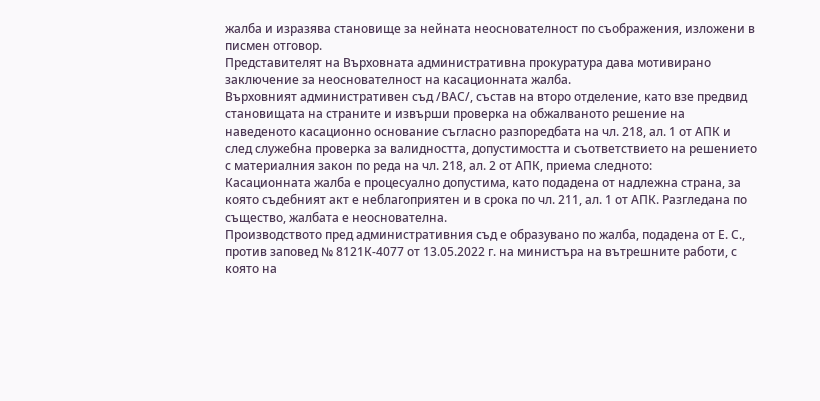жалба и изразява становище за нейната неоснователност по съображения, изложени в писмен отговор.
Представителят на Върховната административна прокуратура дава мотивирано заключение за неоснователност на касационната жалба.
Върховният административен съд /ВАС/, състав на второ отделение, като взе предвид становищата на страните и извърши проверка на обжалваното решение на наведеното касационно основание съгласно разпоредбата на чл. 218, ал. 1 от АПК и след служебна проверка за валидността, допустимостта и съответствието на решението с материалния закон по реда на чл. 218, ал. 2 от АПК, приема следното:
Касационната жалба е процесуално допустима, като подадена от надлежна страна, за която съдебният акт е неблагоприятен и в срока по чл. 211, ал. 1 от АПК. Разгледана по същество, жалбата е неоснователна.
Производството пред административния съд е образувано по жалба, подадена от Е. С., против заповед № 8121К-4077 от 13.05.2022 г. на министъра на вътрешните работи, с която на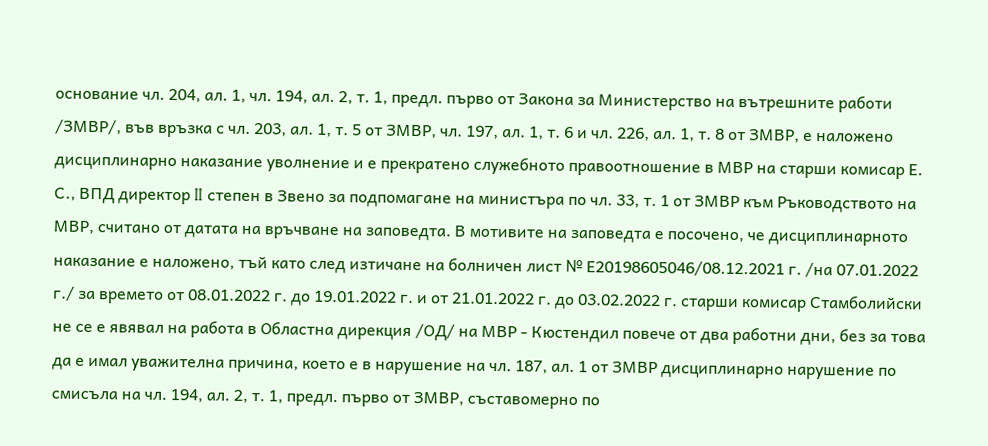основание чл. 204, ал. 1, чл. 194, ал. 2, т. 1, предл. първо от Закона за Министерство на вътрешните работи /ЗМВР/, във връзка с чл. 203, ал. 1, т. 5 от ЗМВР, чл. 197, ал. 1, т. 6 и чл. 226, ал. 1, т. 8 от ЗМВР, е наложено дисциплинарно наказание уволнение и е прекратено служебното правоотношение в МВР на старши комисар Е. С., ВПД директор II степен в Звено за подпомагане на министъра по чл. 33, т. 1 от ЗМВР към Ръководството на МВР, считано от датата на връчване на заповедта. В мотивите на заповедта е посочено, че дисциплинарното наказание е наложено, тъй като след изтичане на болничен лист № Е20198605046/08.12.2021 г. /на 07.01.2022 г./ за времето от 08.01.2022 г. до 19.01.2022 г. и от 21.01.2022 г. до 03.02.2022 г. старши комисар Стамболийски не се е явявал на работа в Областна дирекция /ОД/ на МВР - Кюстендил повече от два работни дни, без за това да е имал уважителна причина, което е в нарушение на чл. 187, ал. 1 от ЗМВР дисциплинарно нарушение по смисъла на чл. 194, ал. 2, т. 1, предл. първо от ЗМВР, съставомерно по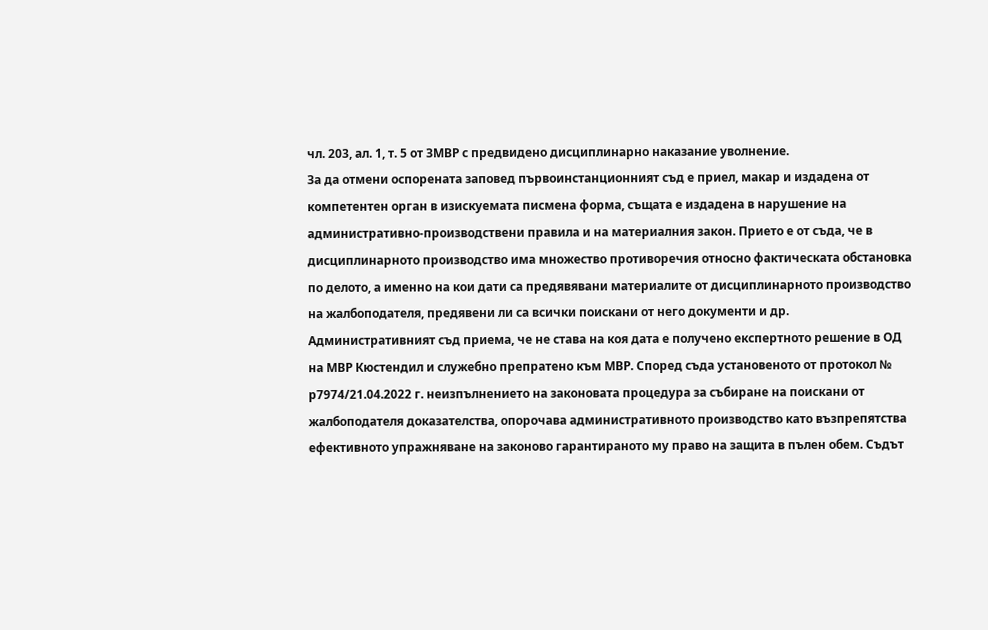чл. 203, ал. 1, т. 5 от ЗМВР с предвидено дисциплинарно наказание уволнение.
За да отмени оспорената заповед първоинстанционният съд е приел, макар и издадена от компетентен орган в изискуемата писмена форма, същата е издадена в нарушение на административно-производствени правила и на материалния закон. Прието е от съда, че в дисциплинарното производство има множество противоречия относно фактическата обстановка по делото, а именно на кои дати са предявявани материалите от дисциплинарното производство на жалбоподателя, предявени ли са всички поискани от него документи и др. Административният съд приема, че не става на коя дата е получено експертното решение в ОД на МВР Кюстендил и служебно препратено към МВР. Според съда установеното от протокол № р7974/21.04.2022 г. неизпълнението на законовата процедура за събиране на поискани от жалбоподателя доказателства, опорочава административното производство като възпрепятства ефективното упражняване на законово гарантираното му право на защита в пълен обем. Съдът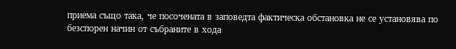приема също така, че посочената в заповедта фактическа обстановка не се установява по безспорен начин от събраните в хода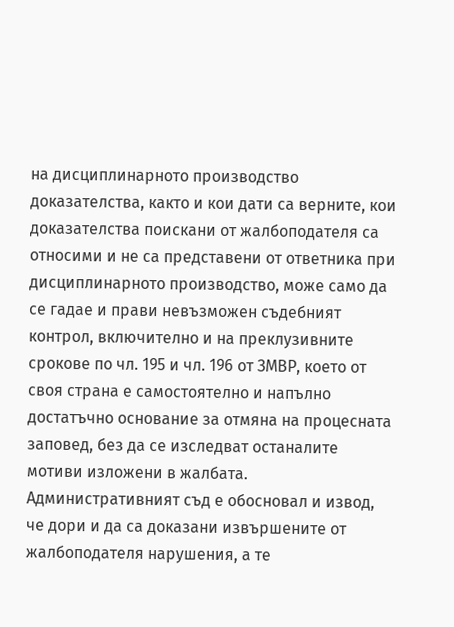на дисциплинарното производство доказателства, както и кои дати са верните, кои доказателства поискани от жалбоподателя са относими и не са представени от ответника при дисциплинарното производство, може само да се гадае и прави невъзможен съдебният контрол, включително и на преклузивните срокове по чл. 195 и чл. 196 от ЗМВР, което от своя страна е самостоятелно и напълно достатъчно основание за отмяна на процесната заповед, без да се изследват останалите мотиви изложени в жалбата. Административният съд е обосновал и извод, че дори и да са доказани извършените от жалбоподателя нарушения, а те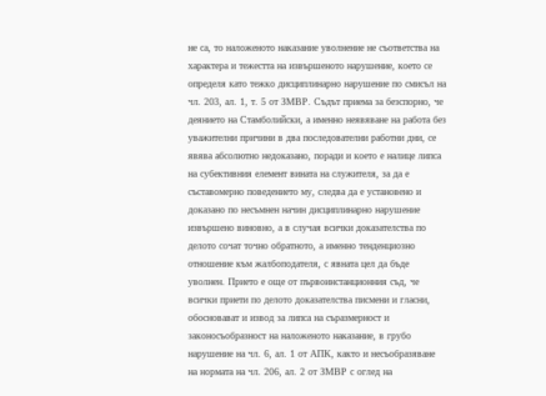не са, то наложеното наказание уволнение не съответства на характера и тежестта на извършеното нарушение, което се определя като тежко дисциплинарно нарушение по смисъл на чл. 203, ал. 1, т. 5 от ЗМВР. Съдът приема за безспорно, че деянието на Стамболийски, а именно неявяване на работа без уважителни причини в два последователни работни дни, се явява абсолютно недоказано, поради и което е налице липса на субективния елемент вината на служителя, за да е съставомерно поведението му, следва да е установено и доказано по несъмнен начин дисциплинарно нарушение извършено виновно, а в случая всички доказателства по делото сочат точно обратното, а именно тенденциозно отношение към жалбоподателя, с явната цел да бъде уволнен. Прието е още от първоинстанционния съд, че всички приети по делото доказателства писмени и гласни, обосновават и извод за липса на съразмерност и законосъобразност на наложеното наказание, в грубо нарушение на чл. 6, ал. 1 от АПК, както и несъобразяване на нормата на чл. 206, ал. 2 от ЗМВР с оглед на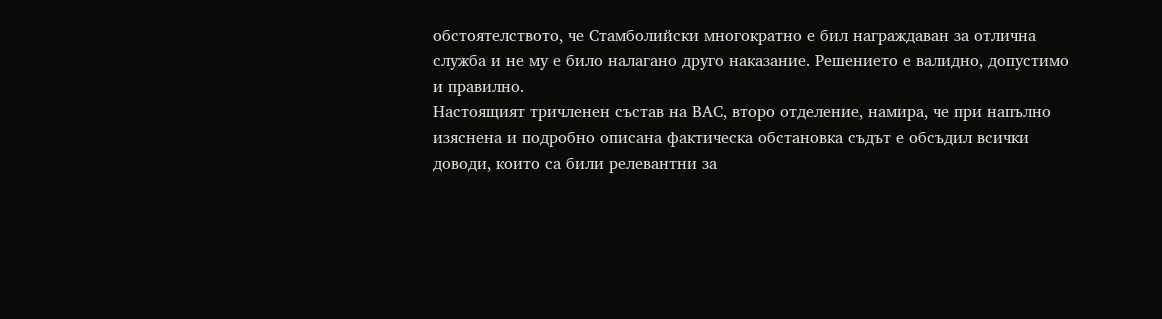обстоятелството, че Стамболийски многократно е бил награждаван за отлична служба и не му е било налагано друго наказание. Решението е валидно, допустимо и правилно.
Настоящият тричленен състав на ВАС, второ отделение, намира, че при напълно изяснена и подробно описана фактическа обстановка съдът е обсъдил всички доводи, които са били релевантни за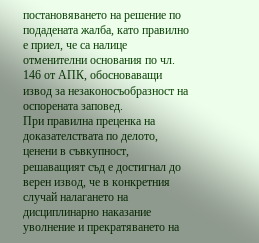постановяването на решение по подадената жалба, като правилно е приел, че са налице отменителни основания по чл. 146 от АПК, обосноваващи извод за незаконосъобразност на оспорената заповед.
При правилна преценка на доказателствата по делото, ценени в съвкупност, решаващият съд е достигнал до верен извод, че в конкретния случай налагането на дисциплинарно наказание уволнение и прекратяването на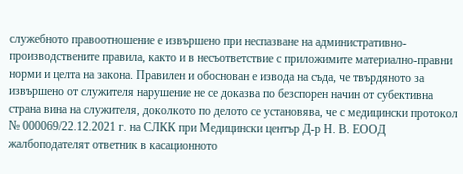служебното правоотношение е извършено при неспазване на административно-производствените правила, както и в несъответствие с приложимите материално-правни норми и целта на закона. Правилен и обоснован е извода на съда, че твърдяното за извършено от служителя нарушение не се доказва по безспорен начин от субективна страна вина на служителя, доколкото по делото се установява, че с медицински протокол № 000069/22.12.2021 г. на СЛКК при Медицински център Д-р Н. В. ЕООД жалбоподателят ответник в касационното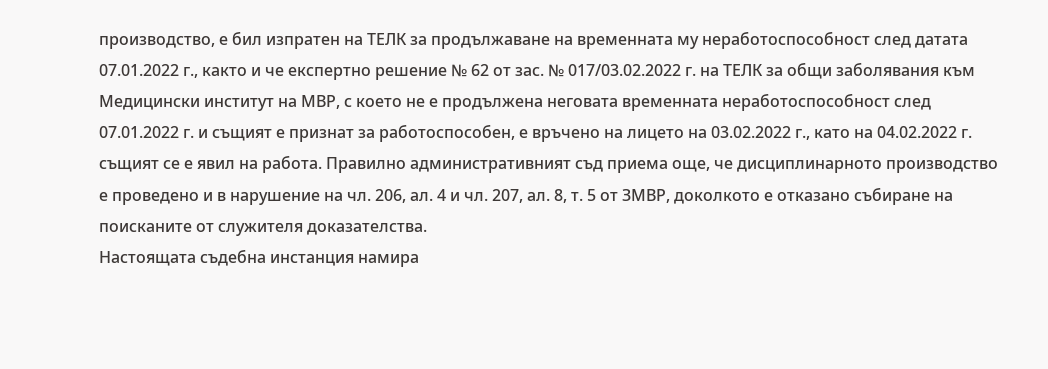производство, е бил изпратен на ТЕЛК за продължаване на временната му неработоспособност след датата 07.01.2022 г., както и че експертно решение № 62 от зас. № 017/03.02.2022 г. на ТЕЛК за общи заболявания към Медицински институт на МВР, с което не е продължена неговата временната неработоспособност след 07.01.2022 г. и същият е признат за работоспособен, е връчено на лицето на 03.02.2022 г., като на 04.02.2022 г. същият се е явил на работа. Правилно административният съд приема още, че дисциплинарното производство е проведено и в нарушение на чл. 206, ал. 4 и чл. 207, ал. 8, т. 5 от ЗМВР, доколкото е отказано събиране на поисканите от служителя доказателства.
Настоящата съдебна инстанция намира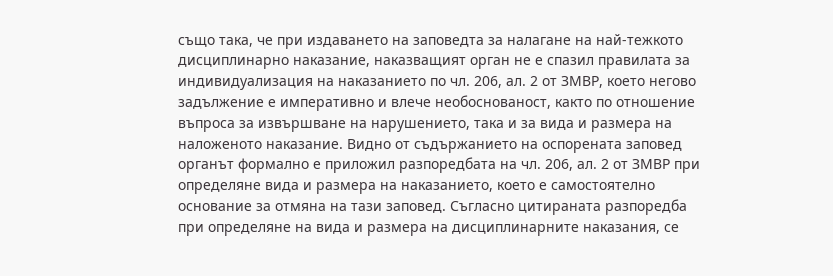също така, че при издаването на заповедта за налагане на най-тежкото дисциплинарно наказание, наказващият орган не е спазил правилата за индивидуализация на наказанието по чл. 206, ал. 2 от ЗМВР, което негово задължение е императивно и влече необоснованост, както по отношение въпроса за извършване на нарушението, така и за вида и размера на наложеното наказание. Видно от съдържанието на оспорената заповед органът формално е приложил разпоредбата на чл. 206, ал. 2 от ЗМВР при определяне вида и размера на наказанието, което е самостоятелно основание за отмяна на тази заповед. Съгласно цитираната разпоредба при определяне на вида и размера на дисциплинарните наказания, се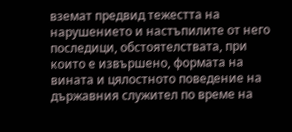вземат предвид тежестта на нарушението и настъпилите от него последици, обстоятелствата, при които е извършено, формата на вината и цялостното поведение на държавния служител по време на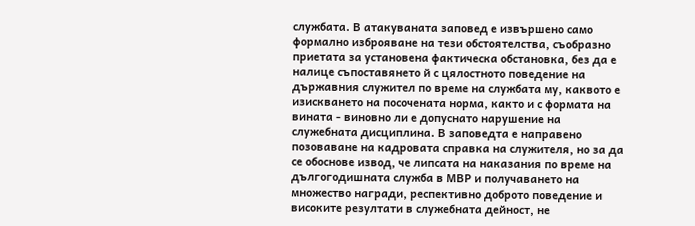службата. В атакуваната заповед е извършено само формално изброяване на тези обстоятелства, съобразно приетата за установена фактическа обстановка, без да е налице съпоставянето й с цялостното поведение на държавния служител по време на службата му, каквото е изискването на посочената норма, както и с формата на вината - виновно ли е допуснато нарушение на служебната дисциплина. В заповедта е направено позоваване на кадровата справка на служителя, но за да се обоснове извод, че липсата на наказания по време на дългогодишната служба в МВР и получаването на множество награди, респективно доброто поведение и високите резултати в служебната дейност, не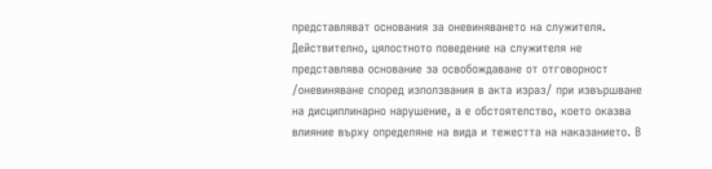представляват основания за оневиняването на служителя. Действително, цялостното поведение на служителя не представлява основание за освобождаване от отговорност /оневиняване според използвания в акта израз/ при извършване на дисциплинарно нарушение, а е обстоятелство, което оказва влияние върху определяне на вида и тежестта на наказанието. В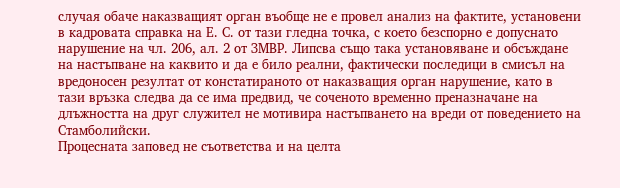случая обаче наказващият орган въобще не е провел анализ на фактите, установени в кадровата справка на Е. С. от тази гледна точка, с което безспорно е допуснато нарушение на чл. 206, ал. 2 от ЗМВР. Липсва също така установяване и обсъждане на настъпване на каквито и да е било реални, фактически последици в смисъл на вредоносен резултат от констатираното от наказващия орган нарушение, като в тази връзка следва да се има предвид, че соченото временно преназначане на длъжността на друг служител не мотивира настъпването на вреди от поведението на Стамболийски.
Процесната заповед не съответства и на целта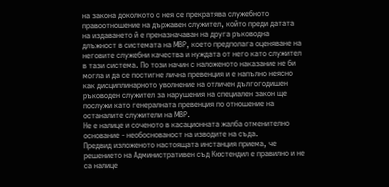на закона доколкото с нея се прекратява служебното правоотношение на държавен служител, който преди датата на издаването й е преназначаван на друга ръководна длъжност в системата на МВР, което предполага оценяване на неговите служебни качества и нуждата от него като служител в тази система. По този начин с наложеното наказание не би могла и да се постигне лична превенция и е напълно неясно как дисциплинарното уволнение на отличен дългогодишен ръководен служител за нарушения на специален закон ще послужи като генералната превенция по отношение на останалите служители на МВР.
Не е налице и соченото в касационната жалба отменително основание - необоснованост на изводите на съда.
Предвид изложеното настоящата инстанция приема, че решението на Административен съд Кюстендил е правилно и не са налице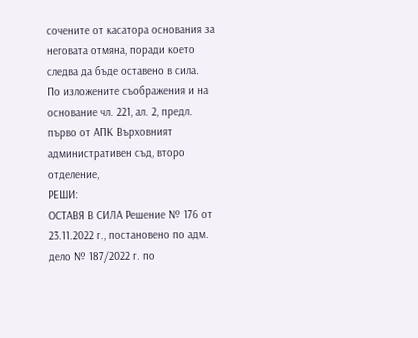сочените от касатора основания за неговата отмяна, поради което следва да бъде оставено в сила.
По изложените съображения и на основание чл. 221, ал. 2, предл. първо от АПК Върховният административен съд, второ отделение,
РЕШИ:
ОСТАВЯ В СИЛА Решение № 176 от 23.11.2022 г., постановено по адм. дело № 187/2022 г. по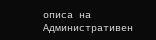описа на Административен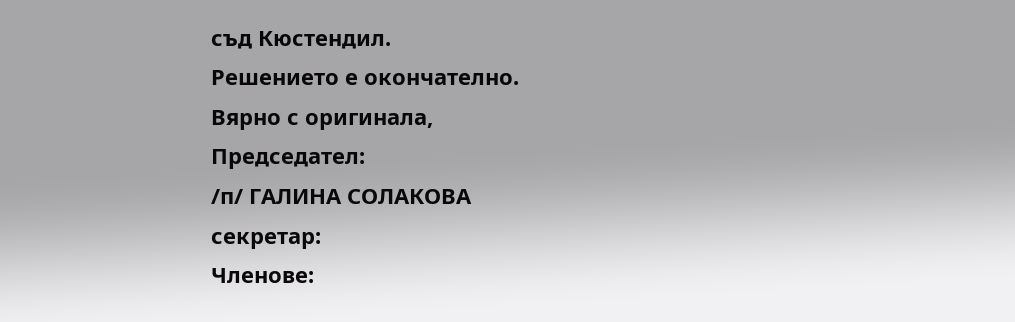съд Кюстендил.
Решението е окончателно.
Вярно с оригинала,
Председател:
/п/ ГАЛИНА СОЛАКОВА
секретар:
Членове: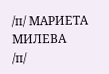/п/ МАРИЕТА МИЛЕВА
/п/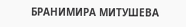БРАНИМИРА МИТУШЕВА